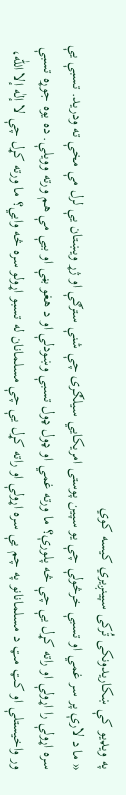په ويډيو کې ښکاريدونکی تُرکی سپينږيري کيسه کوي
« ما د لارې پر سر غمي او تسبې خرڅولې چې يو سپين پوستی امريکايي سيلګری چې شنې سترګې او ژړ ويښتان يې لرل مې مخې ته ودريد. تسبې يې سره اړولې را اړولې او راته کړل يې چې څه پلورې؟ ما ورته غمي او ډول ډول تسبې وښودلې او د هغو بڼې او بيې مې هم ورته وويلې. ده يوه جوړه تسبې ور واخيستلې او کټ مټ د مسلمانانو په چم يې سره اړولې او راته کړل يې چې مسلمانان له تسبو اړولو سره څه وايي؟ ما ورته کړل چې لا إلٰه إلا اللّٰه،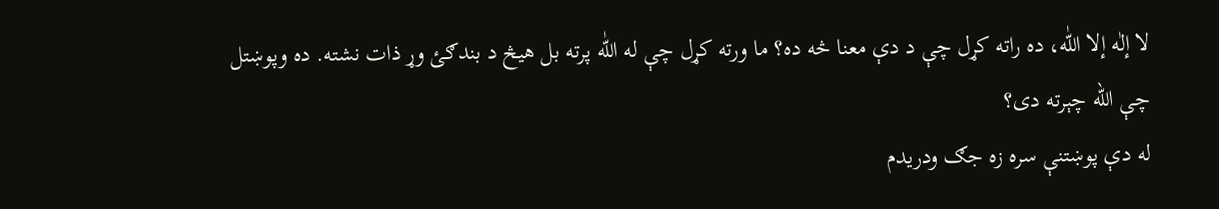لا إلٰه إلا اللّٰه، ده راته کړل چې د دې معنا څه ده؟ ما ورته کړل چې له اللّٰه پرته بل هيڅ د بندګئ وړ ذات نشته. ده وپوښتل چې الله چېرته دی؟
له دې پوښتنې سره زه جګ ودريدم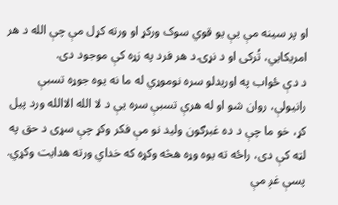او پر سينه مې يې يو قوي سوک ورکړ او ورته کړل مې چې الله د هر امريکايي، تُرکی او د نړۍ د هر فرد په زړه کې موجود دی.
د دې ځواب په اوريدلو سره نوموړي له ما نه يوه جوړه تسبې رانيولې، روان شو او له هرې تسبې سره يې د لا الله الاالله ورد پيل کړ، خو ما چې د ده غبرګون وليد نو مې فکر وکړ چې سړی د حق په لټه کې دی، راځه ته يوه وړه هڅه وکړه که خداي ورته هدايت وکړي. پسې غږ مې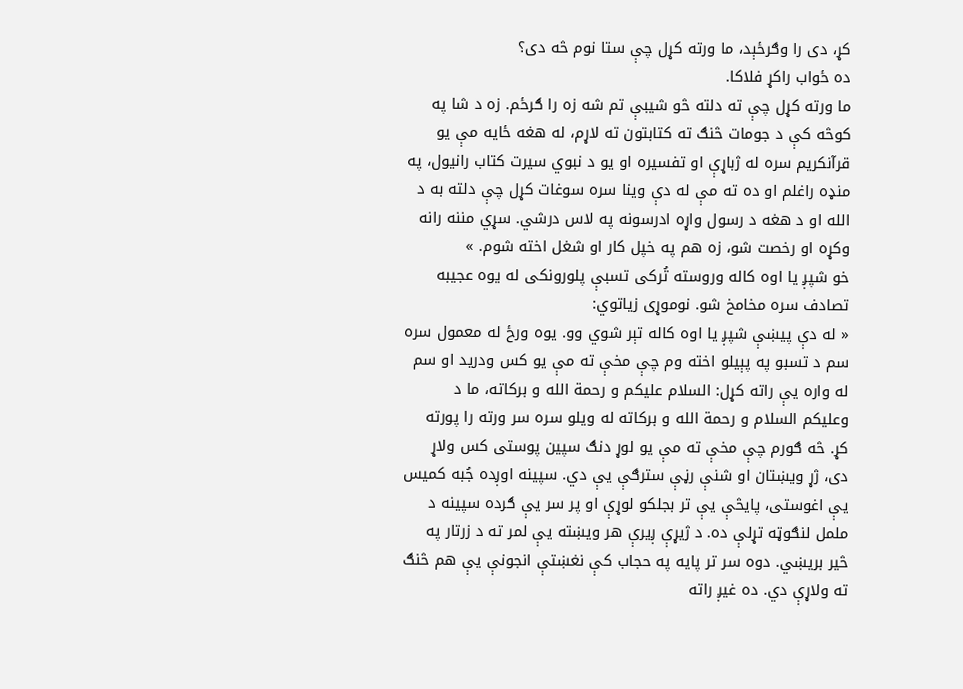کړ، دی را وګرځېد، ما ورته کړل چې ستا نوم څه دی؟
ده ځواب راکړ فلاکا.
ما ورته کړل چې ته دلته څو شيبې تم شه زه را ګرځم. زه د شا په کوڅه کې د جومات څنګ ته کتابتون ته لاړم، له هغه ځايه مې يو قرآنکريم سره له ژباړې او تفسيره او يو د نبوي سيرت کتاب رانيول، په منډه راغلم او ده ته مې له دې وينا سره سوغات کړل چې دلته به د الله او د هغه د رسول واړه ادرسونه په لاس درشي. سړي مننه رانه وکړه او رخصت شو، زه هم په خپل کار او شغل اخته شوم. »
خو شپږ يا اوه کاله وروسته تُرکی تسبې پلورونکی له يوه عجيبه تصادف سره مخامخ شو. نوموړی زياتوي:
« له دې پيښې شپږ يا اوه کاله تېر شوي وو. يوه ورځ له معمول سره سم د تسبو په پېيلو اخته وم چې مخې ته مې يو کس ودريد او سم له واره يې راته کړل: السلام عليکم و رحمة الله و برکاته، ما د وعليکم السلام و رحمة الله و برکاته له ويلو سره سر ورته را پورته کړ. څه ګورم چې مخې ته مې يو لوړ دنګ سپين پوستی کس ولاړ دی، ژړ ويښتان او شنې رڼې سترګې يې دي. سپينه اوږده جُبه کميس يې اغوستی، پايڅې يې تر بجلکو لوړې او پر سر يې ګرده سپينه د ململ لنګوټه تړلې ده. د ژيړې ږيرې هر ويښته يې لمر ته د زرتار په څير بريښي. دوه سر تر پايه په حجاب کې نغښتې انجونې يې هم څنګ ته ولاړې دي. ده غيږ راته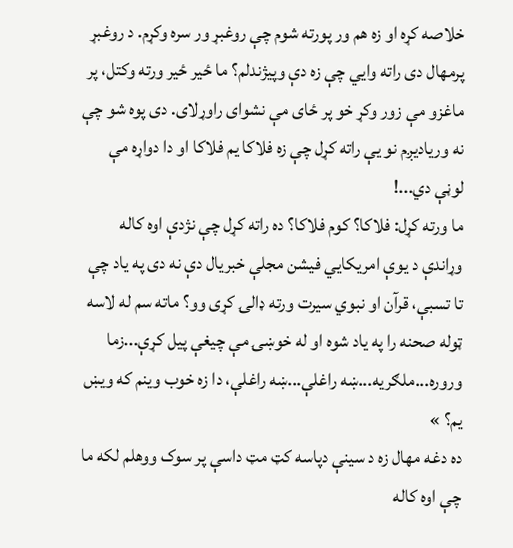خلاصه کړه او زه هم ور پورته شوم چې روغبړ ور سره وکړم. د روغبړ پرمهال دی راته وايي چې زه دې وپيژندلم؟ ما ځير ځير ورته وکتل، پر ماغزو مې زور وکړ خو پر ځای مې نشوای راوړلای. دی پوه شو چې نه ورياديږم نو يې راته کړل چې زه فلاکا يم فلاکا او دا دواړه مې لوڼې دي...!
ما ورته کړل: فلاکا؟ کوم فلاکا؟ ده راته کړل چې نژدې اوه کاله وړاندې د يوې امريکايي فيشن مجلې خبريال دې نه دی په ياد چې تا تسبې، قرآن او نبوي سيرت ورته ډالۍ کړی وو؟ ماته سم له لاسه ټوله صحنه را په ياد شوه او له خوښۍ مې چيغې پيل کړې...زما وروره...ملګريه...ښه راغلې...ښه راغلې، دا زه خوب وينم که ويښ يم؟ »
ده دغه مهال زه د سينې دپاسه کټ مټ داسې پر سوک ووهلم لکه ما چې اوه کاله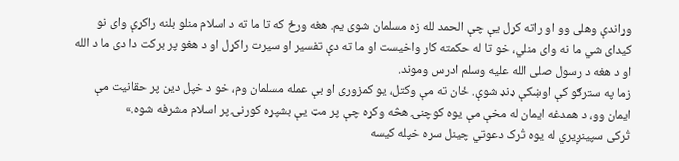وړاندې وهلی وو او راته کړل يې چې الحمد لله زه مسلمان شوی يم. هغه ورځ که تا ما ته د اسلام منلو بلنه راکړې وای نو کيدای شي ما نه وای منلي، خو تا له حکمته کار واخيست او ما ته دې تفسير او سيرت راکړل او د هغو پر برکت دا دی ما د الله او د هغه د رسول صلی الله عليه وسلم ادرس وموند.
زما په سترګو کې اوښکې ډنډ شوې. ځان ته مې وکتل، يو کمزوری او بې عمله مسلمان وم، خو د خپل دين پر حقانيت مې ايمان وو، د همدغه ايمان له مخې مې يوه کوچنۍ هڅه وکړه چې پر مټ يې بشپړه کورنۍ پر اسلام مشرفه شوه.»
تُرکی سپينږيري له يوه تُرک دعوتي چينل سره خپله کيسه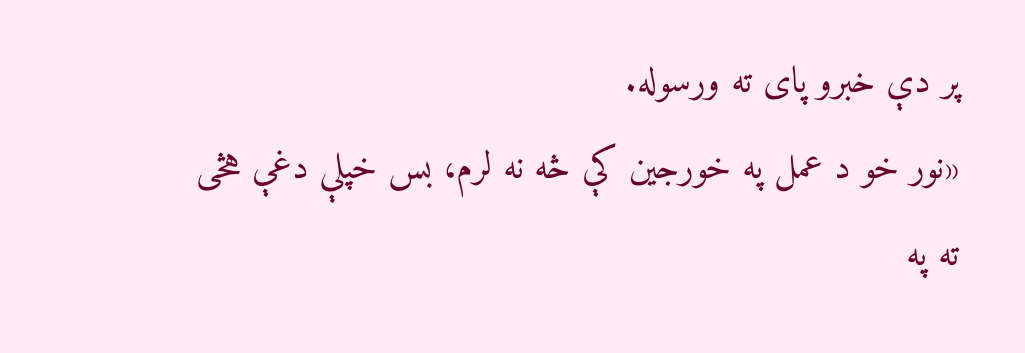پر دې خبرو پای ته ورسوله.
«نور خو د عمل په خورجين کې څه نه لرم، بس خپلې دغې هڅی ته په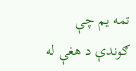تمه يم چې ګوندې د هغې له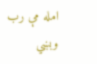امله مې رب وبښي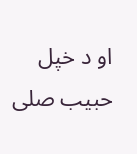او د خپل حبيب صلی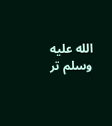الله عليه وسلم تر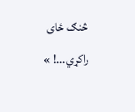څنګ ځای راکړي...! »